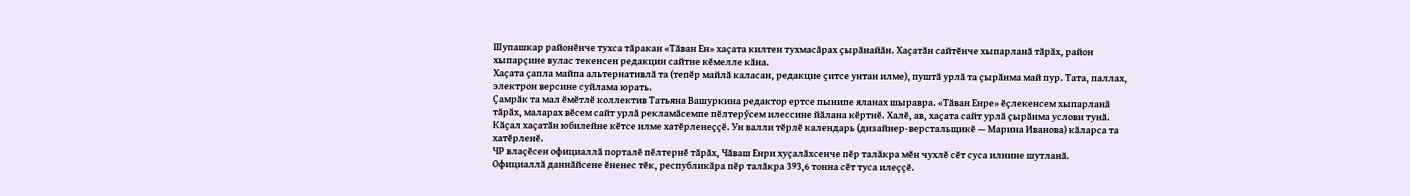Шупашкар районӗнче тухса тӑракан «Тӑван Ен» хаҫата килтен тухмасӑрах ҫырӑнайӑн. Хаҫатӑн сайтӗнче хыпарланӑ тӑрӑх, район хыпарҫине вулас текенсен редакцин сайтне кӗмелле кӑна.
Хаҫата ҫапла майпа альтернативлӑ та (тепӗр майлӑ каласан, редакцие ҫитсе унтан илме), пуштӑ урлӑ та ҫырӑнма май пур. Тата, паллах, электрон версине суйлама юрать.
Ҫамрӑк та мал ӗмӗтлӗ коллектив Татьяна Вашуркина редактор ертсе пынипе яланах шыравра. «Тӑван Енре» ӗҫлекенсем хыпарланӑ тӑрӑх, маларах вӗсем сайт урлӑ рекламӑсемпе пӗлтерӳсем илессине йӑлана кӗртнӗ. Халӗ, ав, хаҫата сайт урлӑ ҫырӑнма услови тунӑ. Кӑҫал хаҫатӑн юбилейне кӗтсе илме хатӗрленеҫҫӗ. Ун валли тӗрлӗ календарь (дизайнер-верстальщикӗ — Марина Иванова) кӑларса та хатӗрленӗ.
ЧР влаҫӗсен официаллӑ порталӗ пӗлтернӗ тӑрӑх, Чӑваш Енри хуҫалӑхсенче пӗр талӑкра мӗн чухлӗ сӗт суса илнине шутланӑ.
Официаллӑ даннӑйсене ӗненес тӗк, республикӑра пӗр талӑкра 393,6 тонна сӗт туса илеҫҫӗ.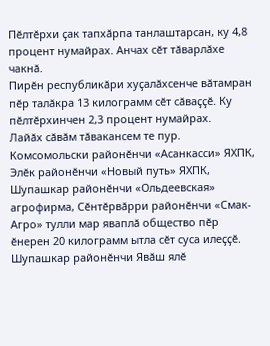Пӗлтӗрхи ҫак тапхӑрпа танлаштарсан, ку 4,8 процент нумайрах. Анчах сӗт тӑварлӑхе чакнӑ.
Пирӗн республикӑри хуҫалӑхсенче вӑтамран пӗр талӑкра 13 килограмм сӗт сӑваҫҫӗ. Ку пӗлтӗрхинчен 2,3 процент нумайрах.
Лайӑх сӑвӑм тӑвакансем те пур. Комсомольски районӗнчи «Асанкасси» ЯХПК, Элӗк районӗнчи «Новый путь» ЯХПК, Шупашкар районӗнчи «Ольдеевская» агрофирма, Сӗнтӗрвӑрри районӗнчи «Смак-Агро» тулли мар яваплӑ общество пӗр ӗнерен 20 килограмм ытла сӗт суса илеҫҫӗ.
Шупашкар районӗнчи Явӑш ялӗ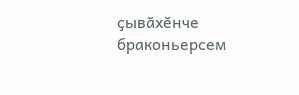ҫывӑхӗнче браконьерсем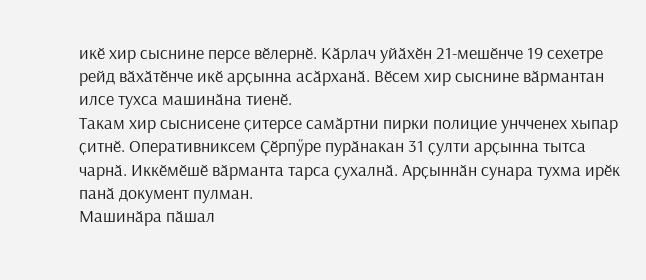икӗ хир сыснине персе вӗлернӗ. Кӑрлач уйӑхӗн 21-мешӗнче 19 сехетре рейд вӑхӑтӗнче икӗ арҫынна асӑрханӑ. Вӗсем хир сыснине вӑрмантан илсе тухса машинӑна тиенӗ.
Такам хир сыснисене ҫитерсе самӑртни пирки полицие унчченех хыпар ҫитнӗ. Оперативниксем Ҫӗрпӳре пурӑнакан 31 ҫулти арҫынна тытса чарнӑ. Иккӗмӗшӗ вӑрманта тарса ҫухалнӑ. Арҫыннӑн сунара тухма ирӗк панӑ документ пулман.
Машинӑра пӑшал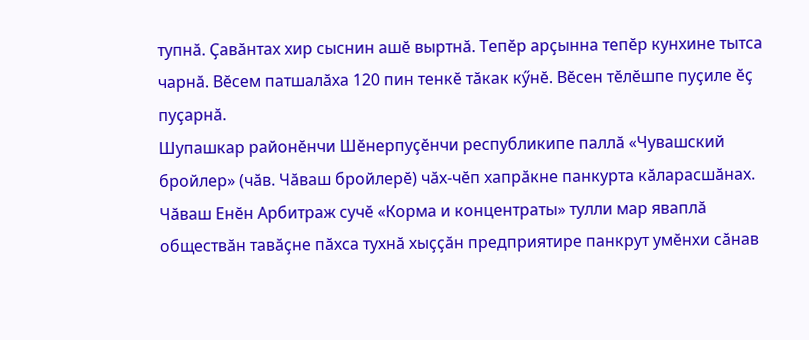тупнӑ. Ҫавӑнтах хир сыснин ашӗ выртнӑ. Тепӗр арҫынна тепӗр кунхине тытса чарнӑ. Вӗсем патшалӑха 120 пин тенкӗ тӑкак кӳнӗ. Вӗсен тӗлӗшпе пуҫиле ӗҫ пуҫарнӑ.
Шупашкар районӗнчи Шӗнерпуҫӗнчи республикипе паллӑ «Чувашский бройлер» (чӑв. Чӑваш бройлерӗ) чӑх-чӗп хапрӑкне панкурта кӑларасшӑнах. Чӑваш Енӗн Арбитраж сучӗ «Корма и концентраты» тулли мар яваплӑ обществӑн тавӑҫне пӑхса тухнӑ хыҫҫӑн предприятире панкрут умӗнхи сӑнав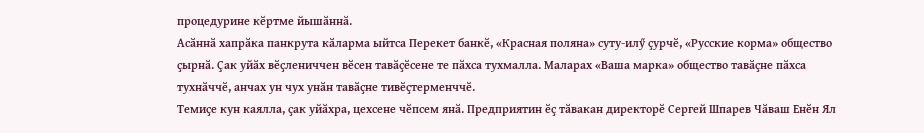процедурине кӗртме йышӑннӑ.
Асӑннӑ хапрӑка панкрута кӑларма ыйтса Перекет банкӗ, «Красная поляна» суту-илӳ ҫурчӗ, «Русские корма» общество ҫырнӑ. Ҫак уйӑх вӗҫлениччен вӗсен тавӑҫӗсене те пӑхса тухмалла. Маларах «Ваша марка» общество тавӑҫне пӑхса тухнӑччӗ, анчах ун чух унӑн тавӑҫне тивӗҫтерменччӗ.
Темиҫе кун каялла, ҫак уйӑхра, цехсене чӗпсем янӑ. Предприятин ӗҫ тӑвакан директорӗ Сергей Шпарев Чӑваш Енӗн Ял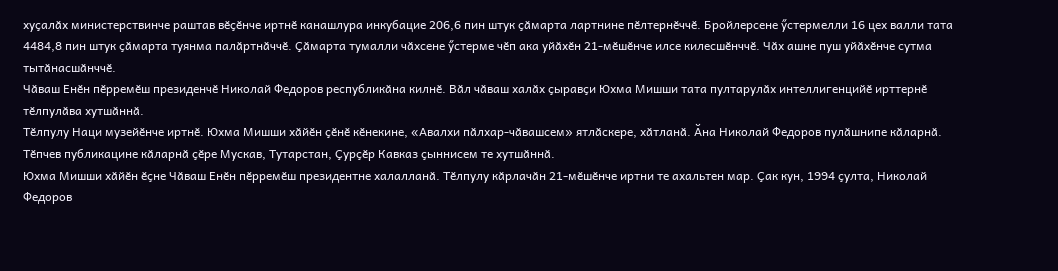хуҫалӑх министерствинче раштав вӗҫӗнче иртнӗ канашлура инкубацие 206,6 пин штук ҫӑмарта лартнине пӗлтернӗччӗ. Бройлерсене ӳстермелли 16 цех валли тата 4484,8 пин штук ҫӑмарта туянма палӑртнӑччӗ. Ҫӑмарта тумалли чӑхсене ӳстерме чӗп ака уйӑхӗн 21-мӗшӗнче илсе килесшӗнччӗ. Чӑх ашне пуш уйӑхӗнче сутма тытӑнасшӑнччӗ.
Чӑваш Енӗн пӗрремӗш президенчӗ Николай Федоров республикӑна килнӗ. Вӑл чӑваш халӑх ҫыравҫи Юхма Мишши тата пултарулӑх интеллигенцийӗ ирттернӗ тӗлпулӑва хутшӑннӑ.
Тӗлпулу Наци музейӗнче иртнӗ. Юхма Мишши хӑйӗн ҫӗнӗ кӗнекине, «Авалхи пӑлхар-чӑвашсем» ятлӑскере, хӑтланӑ. Ӑна Николай Федоров пулӑшнипе кӑларнӑ. Тӗпчев публикацине кӑларнӑ ҫӗре Мускав, Тутарстан, Ҫурҫӗр Кавказ ҫыннисем те хутшӑннӑ.
Юхма Мишши хӑйӗн ӗҫне Чӑваш Енӗн пӗрремӗш президентне халалланӑ. Тӗлпулу кӑрлачӑн 21-мӗшӗнче иртни те ахальтен мар. Ҫак кун, 1994 ҫулта, Николай Федоров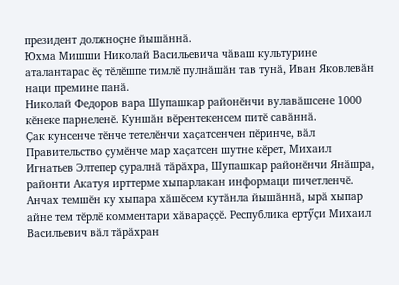президент должноҫне йышӑннӑ.
Юхма Мишши Николай Васильевича чӑваш культурине аталантарас ӗҫ тӗлӗшпе тимлӗ пулнӑшӑн тав тунӑ, Иван Яковлевӑн наци премине панӑ.
Николай Федоров вара Шупашкар районӗнчи вулавӑшсене 1000 кӗнеке парнеленӗ. Куншӑн вӗрентекенсем питӗ савӑннӑ.
Ҫак кунсенче тӗнче тетелӗнчи хаҫатсенчен пӗринче, вӑл Правительство ҫумӗнче мар хаҫатсен шутне кӗрет, Михаил Игнатьев Элтепер ҫуралнӑ тӑрӑхра, Шупашкар районӗнчи Янӑшра, районти Акатуя ирттерме хыпарлакан информаци пичетленчӗ. Анчах темшӗн ку хыпара хӑшӗсем кутӑнла йышӑннӑ, ырӑ хыпар айне тем тӗрлӗ комментари хӑвараҫҫӗ. Республика ертӳҫи Михаил Васильевич вӑл тӑрӑхран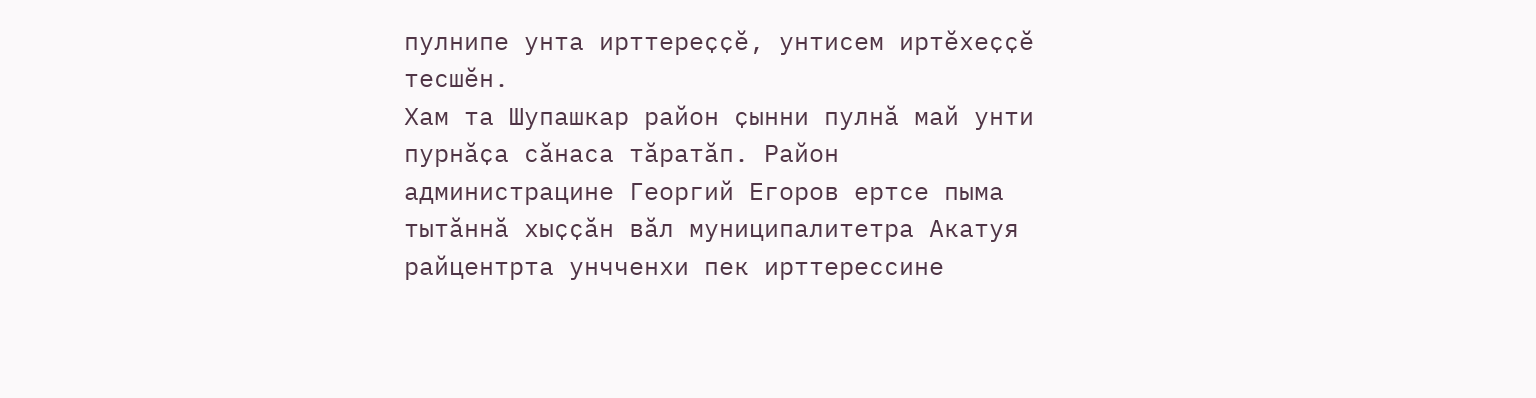пулнипе унта ирттереҫҫӗ, унтисем иртӗхеҫҫӗ тесшӗн.
Хам та Шупашкар район ҫынни пулнӑ май унти пурнӑҫа сӑнаса тӑратӑп. Район администрацине Георгий Егоров ертсе пыма тытӑннӑ хыҫҫӑн вӑл муниципалитетра Акатуя райцентрта унчченхи пек ирттерессине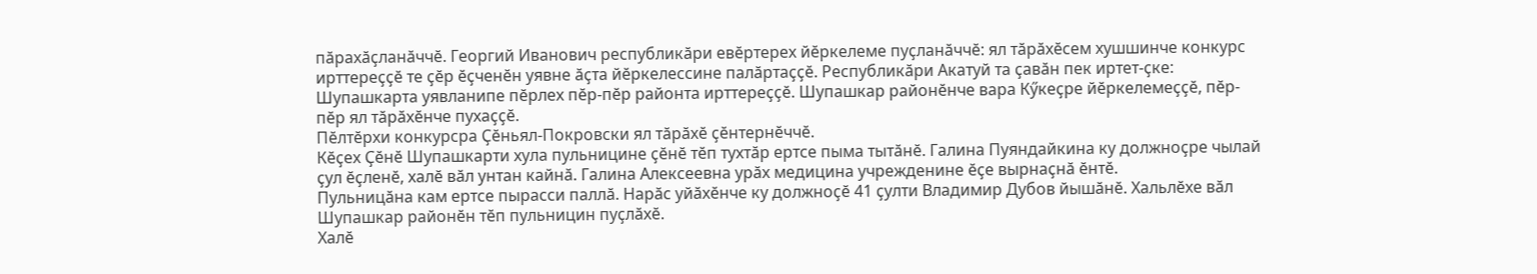пӑрахӑҫланӑччӗ. Георгий Иванович республикӑри евӗртерех йӗркелеме пуҫланӑччӗ: ял тӑрӑхӗсем хушшинче конкурс ирттереҫҫӗ те ҫӗр ӗҫченӗн уявне ӑҫта йӗркелессине палӑртаҫҫӗ. Республикӑри Акатуй та ҫавӑн пек иртет-ҫке: Шупашкарта уявланипе пӗрлех пӗр-пӗр районта ирттереҫҫӗ. Шупашкар районӗнче вара Кӳкеҫре йӗркелемеҫҫӗ, пӗр-пӗр ял тӑрӑхӗнче пухаҫҫӗ.
Пӗлтӗрхи конкурсра Ҫӗньял-Покровски ял тӑрӑхӗ ҫӗнтернӗччӗ.
Кӗҫех Ҫӗнӗ Шупашкарти хула пульницине ҫӗнӗ тӗп тухтӑр ертсе пыма тытӑнӗ. Галина Пуяндайкина ку должноҫре чылай ҫул ӗҫленӗ, халӗ вӑл унтан кайнӑ. Галина Алексеевна урӑх медицина учрежденине ӗҫе вырнаҫнӑ ӗнтӗ.
Пульницӑна кам ертсе пырасси паллӑ. Нарӑс уйӑхӗнче ку должноҫӗ 41 ҫулти Владимир Дубов йышӑнӗ. Хальлӗхе вӑл Шупашкар районӗн тӗп пульницин пуҫлӑхӗ.
Халӗ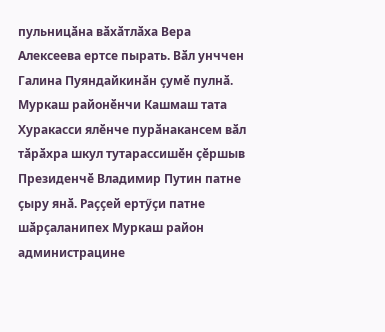пульницӑна вӑхӑтлӑха Вера Алексеева ертсе пырать. Вӑл унччен Галина Пуяндайкинӑн ҫумӗ пулнӑ.
Муркаш районӗнчи Кашмаш тата Хуракасси ялӗнче пурӑнакансем вӑл тӑрӑхра шкул тутарассишӗн ҫӗршыв Президенчӗ Владимир Путин патне ҫыру янӑ. Раҫҫей ертӳҫи патне шӑрҫаланипех Муркаш район администрацине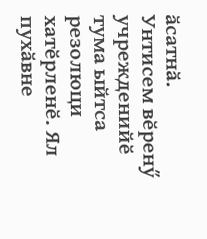ӑсатнӑ.
Унтисем вӗренӳ учрежденийӗ тума ыйтса резолюци хатӗрленӗ. Ял пухӑвне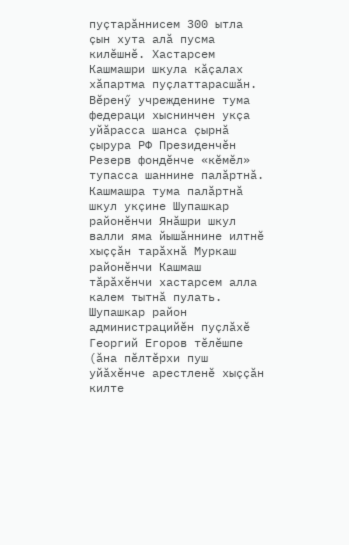пуҫтарӑннисем 300 ытла ҫын хута алӑ пусма килӗшнӗ. Хастарсем Кашмашри шкула кӑҫалах хӑпартма пуҫлаттарасшӑн.
Вӗренӳ учрежденине тума федераци хыснинчен укҫа уйӑрасса шанса ҫырнӑ ҫырура РФ Президенчӗн Резерв фондӗнче «кӗмӗл» тупасса шаннине палӑртнӑ.
Кашмашра тума палӑртнӑ шкул укҫине Шупашкар районӗнчи Янӑшри шкул валли яма йышӑннине илтнӗ хыҫҫӑн тарӑхнӑ Муркаш районӗнчи Кашмаш тӑрӑхӗнчи хастарсем алла калем тытнӑ пулать.
Шупашкар район администрацийӗн пуҫлӑхӗ Георгий Егоров тӗлӗшпе (ӑна пӗлтӗрхи пуш уйӑхӗнче арестленӗ хыҫҫӑн килте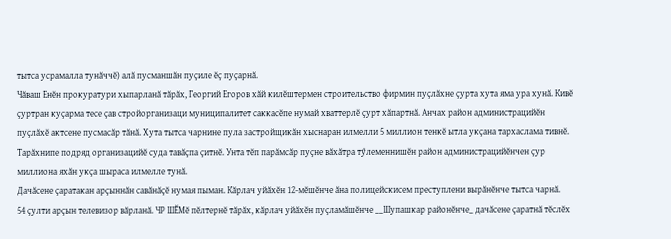тытса усрамалла тунӑччӗ) алӑ пусманшӑн пуҫиле ӗҫ пуҫарнӑ.
Чӑваш Енӗн прокуратури хыпарланӑ тӑрӑх, Георгий Егоров хӑй килӗштермен строительство фирмин пуҫлӑхне ҫурта хута яма ура хунӑ. Кивӗ ҫуртран куҫарма тесе ҫав стройорганизаци муниципалитет саккасӗпе нумай хваттерлӗ ҫурт хӑпартнӑ. Анчах район администрацийӗн пуҫлӑхӗ актсене пусмасӑр тӑнӑ. Хута тытса чарнине пула застройщикӑн хыснаран илмелли 5 миллион тенкӗ ытла укҫана тархаслама тивнӗ.
Тарӑхнипе подряд организацийӗ суда тавӑҫпа ҫитнӗ. Унта тӗп парӑмсӑр пуҫне вӑхӑтра тӳлеменнишӗн район администрацийӗнчен ҫур миллиона яхӑн укҫа шыраса илмелле тунӑ.
Дачӑсене ҫаратакан арҫыннӑн савӑнӑҫӗ нумая пыман. Кӑрлач уйӑхӗн 12-мӗшӗнче ӑна полицейскисем преступлени вырӑнӗнче тытса чарнӑ.
54 ҫулти арҫын телевизор вӑрланӑ. ЧР ШӖМӗ пӗлтернӗ тӑрӑх, кӑрлач уйӑхӗн пуҫламӑшӗнче __Шупашкар районӗнче_ дачӑсене ҫаратнӑ тӗслӗх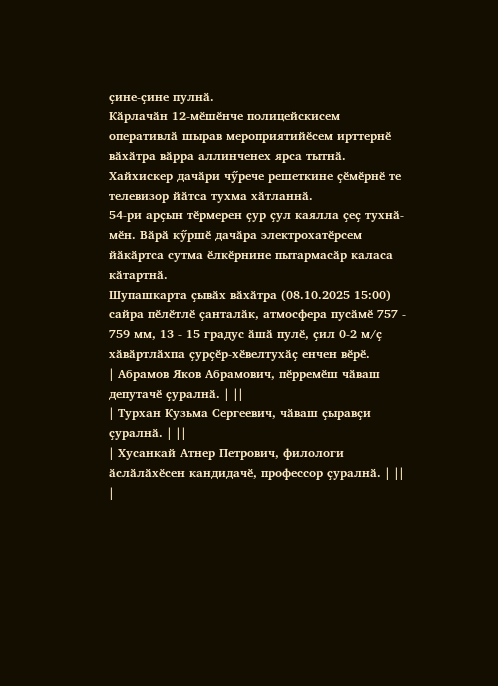ҫине-ҫине пулнӑ.
Кӑрлачӑн 12-мӗшӗнче полицейскисем оперативлӑ шырав мероприятийӗсем ирттернӗ вӑхӑтра вӑрра аллинченех ярса тытнӑ. Хайхискер дачӑри чӳрече решеткине ҫӗмӗрнӗ те телевизор йӑтса тухма хӑтланнӑ.
54-ри арҫын тӗрмерен ҫур ҫул каялла ҫеҫ тухнӑ-мӗн. Вӑрӑ кӳршӗ дачӑра электрохатӗрсем йӑкӑртса сутма ӗлкӗрнине пытармасӑр каласа кӑтартнӑ.
Шупашкарта ҫывӑх вӑхӑтра (08.10.2025 15:00) сайра пӗлӗтлӗ ҫанталӑк, атмосфера пусӑмӗ 757 - 759 мм, 13 - 15 градус ӑшӑ пулӗ, ҫил 0-2 м/ҫ хӑвӑртлӑхпа ҫурҫӗр-хӗвелтухӑҫ енчен вӗрӗ.
| Абрамов Яков Абрамович, пӗрремӗш чӑваш депутачӗ ҫуралнӑ. | ||
| Турхан Кузьма Сергеевич, чӑваш ҫыравҫи ҫуралнӑ. | ||
| Хусанкай Атнер Петрович, филологи ӑслӑлӑхӗсен кандидачӗ, профессор ҫуралнӑ. | ||
|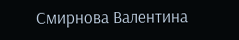Смирнова Валентина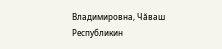Владимировна, Чӑваш Республикин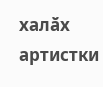халӑх артистки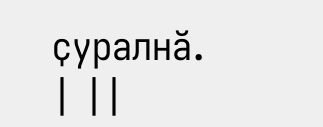ҫуралнӑ. | ||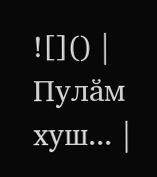![]() | Пулӑм хуш... |